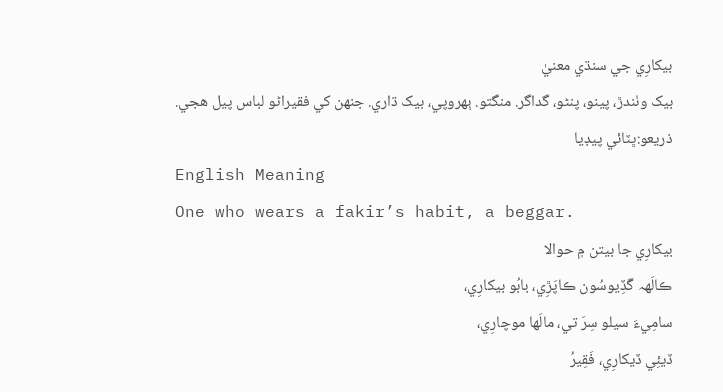بيکارِي جي سنڌي معنيٰ
بيک وٺندڙ، پينو، پنڻو، گداگر. منگتو. ٻھروپي، بيک ڌاري. جنھن کي فقيراڻو لباس پيل هجي.
ذريعو:ڀٽائي پيڊيا
English Meaning
One who wears a fakir’s habit, a beggar.
بيکارِي جا بيتن ۾ حوالا
ڪالَهہ گَڏِيوسُون ڪاپَڙِي، بابُو بيکارِي،
سامِيءَ سيلو سِرَ تي، مالَها موچارِي،
ڏيئِي ڏيکارِي، فَقِيرُ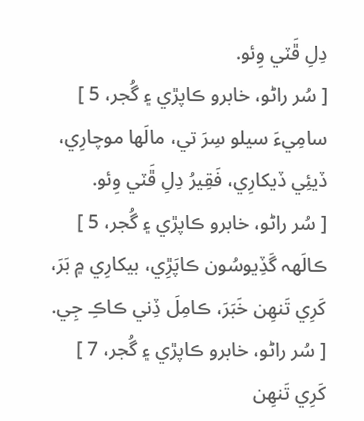دِلِ ڦَٽي وِئو.
[ سُر راڻو، خابرو ڪاپڙي ۽ گُجر، 5 ]
سامِيءَ سيلو سِرَ تي، مالَها موچارِي،
ڏيئِي ڏيکارِي، فَقِيرُ دِلِ ڦَٽي وِئو.
[ سُر راڻو، خابرو ڪاپڙي ۽ گُجر، 5 ]
ڪالَهہ گَڏِيوسُون ڪاپَڙِي، بيکارِي ۾ بَرَ،
کَرِي تَنھِن خَبَرَ، ڪامِلَ ڏِني ڪاڪِ جِي.
[ سُر راڻو، خابرو ڪاپڙي ۽ گُجر، 7 ]
کَرِي تَنھِن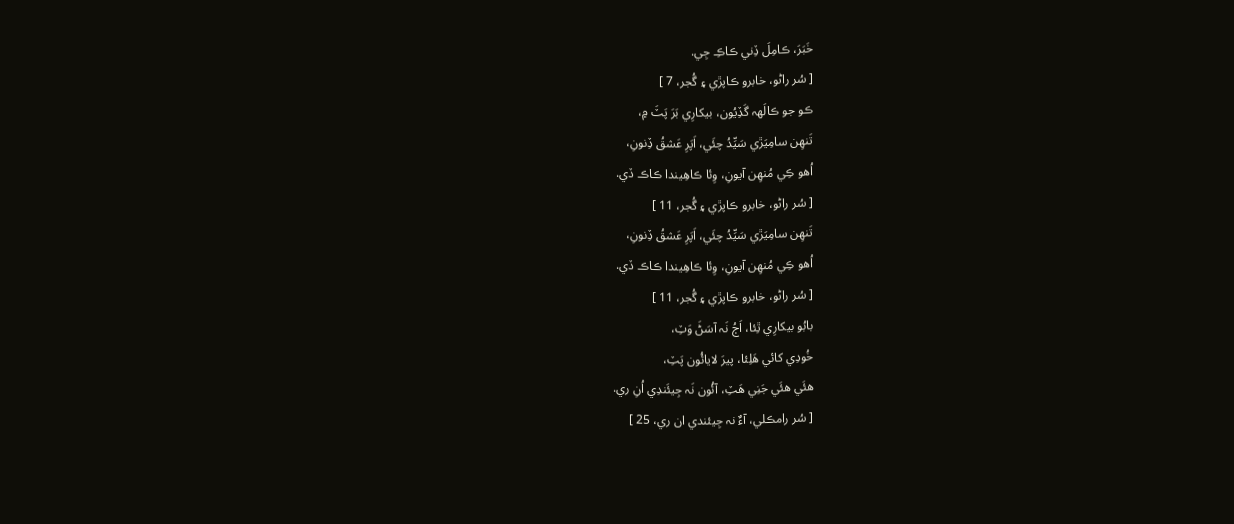خَبَرَ، ڪامِلَ ڏِني ڪاڪِ جِي.
[ سُر راڻو، خابرو ڪاپڙي ۽ گُجر، 7 ]
ڪو جو ڪالَهہ گَڏِيُون، بيکارِي بَرَ پَٽَ ۾،
تَنھِن سامِيَڙي سَيِّدُ چئَي، اَپَرِ عَشقُ ڏِنونِ،
اُھو ڪِي مُنھِن آيونِ، وِئا ڪاھِيندا ڪاڪ ڏي.
[ سُر راڻو، خابرو ڪاپڙي ۽ گُجر، 11 ]
تَنھِن سامِيَڙي سَيِّدُ چئَي، اَپَرِ عَشقُ ڏِنونِ،
اُھو ڪِي مُنھِن آيونِ، وِئا ڪاھِيندا ڪاڪ ڏي.
[ سُر راڻو، خابرو ڪاپڙي ۽ گُجر، 11 ]
بابُو بيکارِي ٿِئا، اَڄُ نَہ آسَڻَ وَٽِ،
خُودِي کائي ھَلِئا، پيرَ لايائُون پَٽِ،
ھئَي ھئَي جَنِي ھَٽِ، آئُون نَہ جِيئَندِي اُنِ ري.
[ سُر رامڪلي، آءٌ نہ جِيئندي ان ري، 25 ]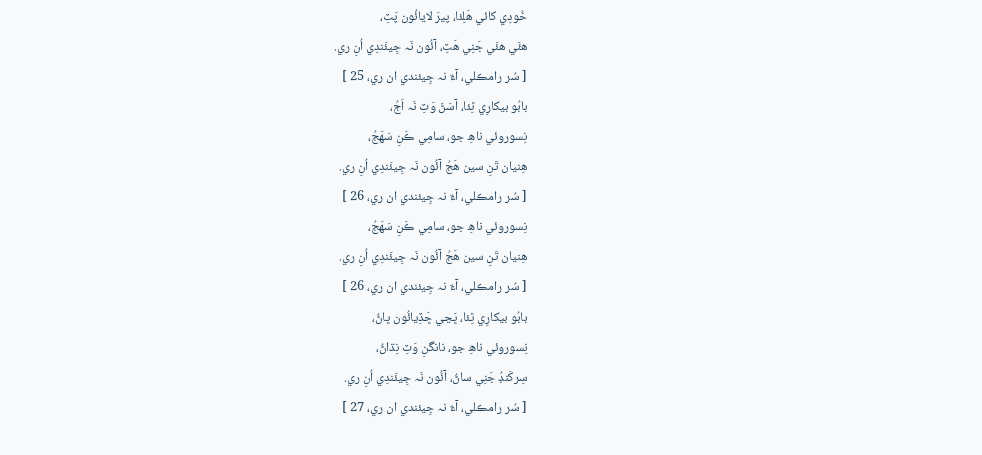خُودِي کائي ھَلِئا، پيرَ لايائُون پَٽِ،
ھئَي ھئَي جَنِي ھَٽِ، آئُون نَہ جِيئَندِي اُنِ ري.
[ سُر رامڪلي، آءٌ نہ جِيئندي ان ري، 25 ]
بابُو بيکارِي ٿِئا، آسَڻَ وَٽِ نَہ اَڄُ،
نِسوروئي ناھِ جو، سامِي ڪَنِ سَھَڄُ،
ھِنيان تَنِ سين ھَڄُ آئُون نَہ جِيئَندِي اُنِ ري.
[ سُر رامڪلي، آءٌ نہ جِيئندي ان ري، 26 ]
نِسوروئي ناھِ جو، سامِي ڪَنِ سَھَڄُ،
ھِنيان تَنِ سين ھَڄُ آئُون نَہ جِيئَندِي اُنِ ري.
[ سُر رامڪلي، آءٌ نہ جِيئندي ان ري، 26 ]
بابُو بيکارِي ٿِئا، ڀَڃي ڇَڏِيائُون ڀاڻُ،
نِسوروئي ناھِ جو، نانگَنِ وَٽِ نِڌاڻُ،
سِرکَنڊُ جَنِي ساڻُ، آئُون نَہ جِيئَندِي اُنِ ري.
[ سُر رامڪلي، آءٌ نہ جِيئندي ان ري، 27 ]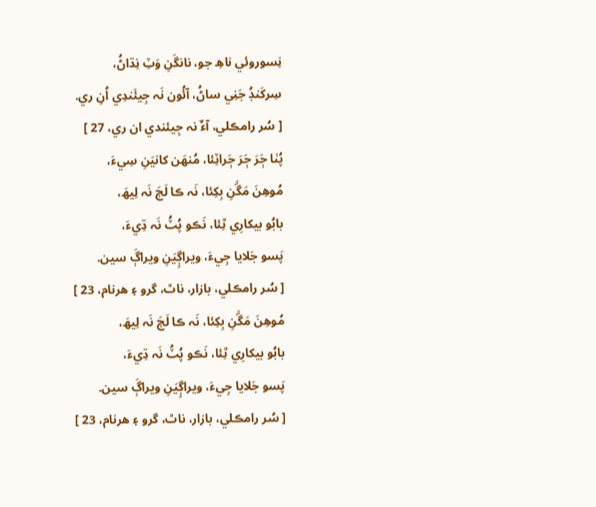نِسوروئي ناھِ جو، نانگَنِ وَٽِ نِڌاڻُ،
سِرکَنڊُ جَنِي ساڻُ، آئُون نَہ جِيئَندِي اُنِ ري.
[ سُر رامڪلي، آءٌ نہ جِيئندي ان ري، 27 ]
پُٺا ڄَرَ ڄَرَ ڄَراٽِئا، مُنھَن کانيَنِ سِيءَ،
مُوھِنَ مَڱَنِ بِکِئا، نَہ ڪا لَڄَ نَہ لِيھَ،
بابُو بيکارِي ٿِئا، نَڪو پُٽُ نَہ ڌِيءَ،
پَسو جَلايا جِيءَ، ويراڳِيَنِ ويراڳَ سين.
[ سُر رامڪلي، بازار، ناٿ، گرو ۽ ھرنام، 23 ]
مُوھِنَ مَڱَنِ بِکِئا، نَہ ڪا لَڄَ نَہ لِيھَ،
بابُو بيکارِي ٿِئا، نَڪو پُٽُ نَہ ڌِيءَ،
پَسو جَلايا جِيءَ، ويراڳِيَنِ ويراڳَ سين.
[ سُر رامڪلي، بازار، ناٿ، گرو ۽ ھرنام، 23 ]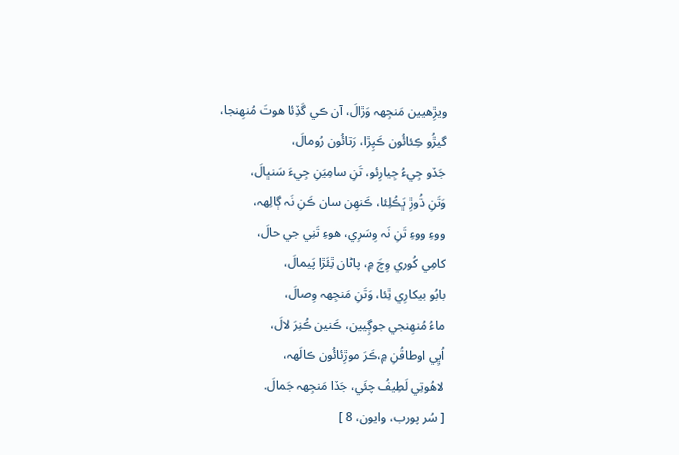ويڙِھيين مَنجِهہ وَڙالَ، آن ڪي گَڏِئا ھوتَ مُنھِنجا،
گيڙُو ڪِئائُون ڪَپِڙا، رَتائُون رُومالَ،
جَڏو جِيءُ جِيارِئو، تَنِ سامِيَنِ جِيءَ سَنڀالَ،
وَتَنِ ڌُوڙِ ڀَڪُلِئا، ڪَنھِن سان ڪَنِ نَہ ڳالِهہ،
ووءِ ووءِ تَنِ نَہ وِسَرِي، ھوءِ تَنِي جي حالَ،
کامِي کُوري وِچَ ۾، پاڻان ٿِئَڙا پَيمالَ،
بابُو بيکارِي ٿِئا، وَتَنِ مَنجِهہ وِصالَ،
ماءُ مُنھِنجي جوڳِيين، ڪَنين ڪُنِرَ لالَ،
اُڀِي اوطاقُنِ ۾،ڪَرَ موڙِئائُون ڪالَهہ،
لاھُوتِي لَطِيفُ چئَي، جَڏا مَنجِهہ جَمالَ.
[ سُر پورب، وايون، 8 ]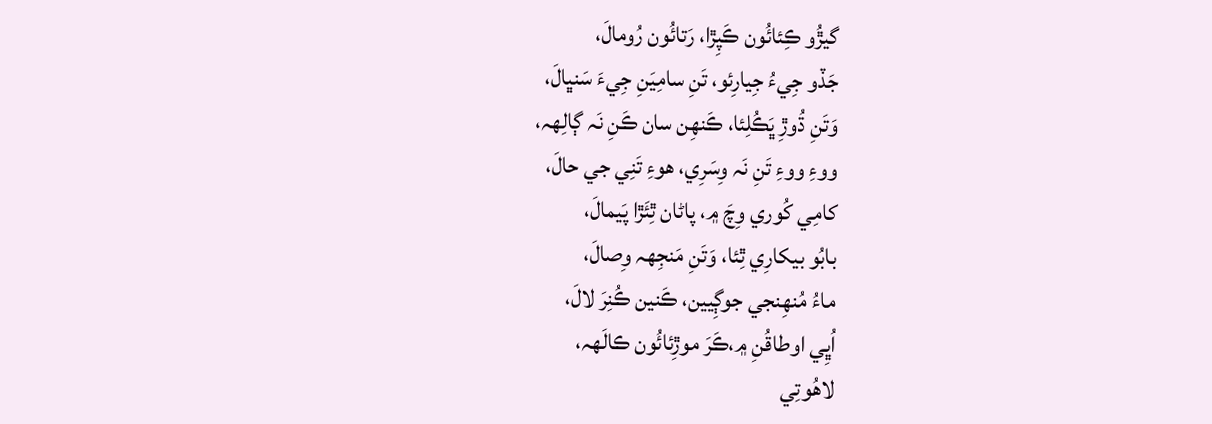گيڙُو ڪِئائُون ڪَپِڙا، رَتائُون رُومالَ،
جَڏو جِيءُ جِيارِئو، تَنِ سامِيَنِ جِيءَ سَنڀالَ،
وَتَنِ ڌُوڙِ ڀَڪُلِئا، ڪَنھِن سان ڪَنِ نَہ ڳالِهہ،
ووءِ ووءِ تَنِ نَہ وِسَرِي، ھوءِ تَنِي جي حالَ،
کامِي کُوري وِچَ ۾، پاڻان ٿِئَڙا پَيمالَ،
بابُو بيکارِي ٿِئا، وَتَنِ مَنجِهہ وِصالَ،
ماءُ مُنھِنجي جوڳِيين، ڪَنين ڪُنِرَ لالَ،
اُڀِي اوطاقُنِ ۾،ڪَرَ موڙِئائُون ڪالَهہ،
لاھُوتِي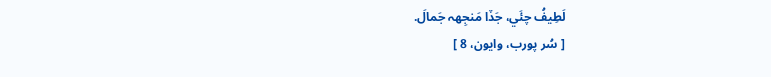لَطِيفُ چئَي، جَڏا مَنجِهہ جَمالَ.
[ سُر پورب، وايون، 8 ]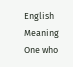English Meaning
One who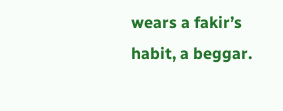wears a fakir’s habit, a beggar.